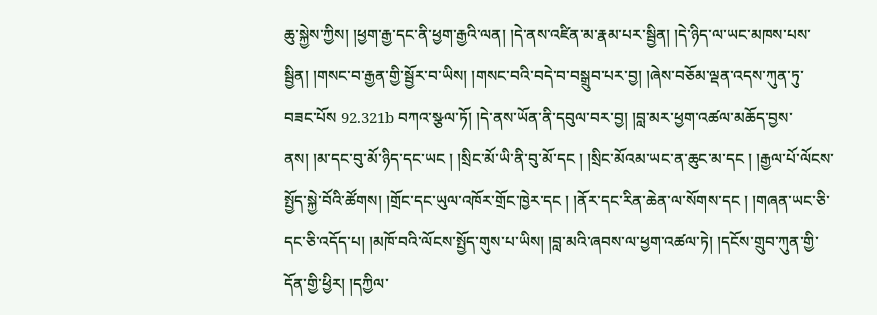ཆུ་སྐྱེས་ཀྱིས། །ཕྱག་རྒྱ་དང་ནི་ཕྱག་རྒྱའི་ལན། །དེ་ནས་འཛིན་མ་རྣམ་པར་སྦྱིན། །དེ་ཉིད་ལ་ཡང་མཁས་པས་སྦྱིན། །གསང་བ་རྒྱན་གྱི་སྦྱོར་བ་ཡིས། །གསང་བའི་བདེ་བ་བསྒྲུབ་པར་བྱ། །ཞེས་བཅོམ་ལྡན་འདས་ཀུན་ཏུ་བཟང་པོས 92.321b བཀའ་སྩལ་ཏོ། །དེ་ནས་ཡོན་ནི་དབུལ་བར་བྱ། །བླ་མར་ཕྱག་འཚལ་མཆོད་བྱས་ནས། །མ་དང་བུ་མོ་ཉིད་དང་ཡང ། །སྲིང་མོ་ཡི་ནི་བུ་མོ་དང ། །སྲིང་མོའམ་ཡང་ན་ཆུང་མ་དང ། །རྒྱལ་པོ་ལོངས་སྤྱོད་སྐྱེ་བོའི་ཚོགས། །གྲོང་དང་ཡུལ་འཁོར་གྲོང་ཁྱེར་དང ། །ནོར་དང་རིན་ཆེན་ལ་སོགས་དང ། །གཞན་ཡང་ཅི་དང་ཅི་འདོད་པ། །མཁོ་བའི་ལོངས་སྤྱོད་གུས་པ་ཡིས། །བླ་མའི་ཞབས་ལ་ཕྱག་འཚལ་ཏེ། །དངོས་གྲུབ་ཀུན་གྱི་དོན་གྱི་ཕྱིར། །དཀྱིལ་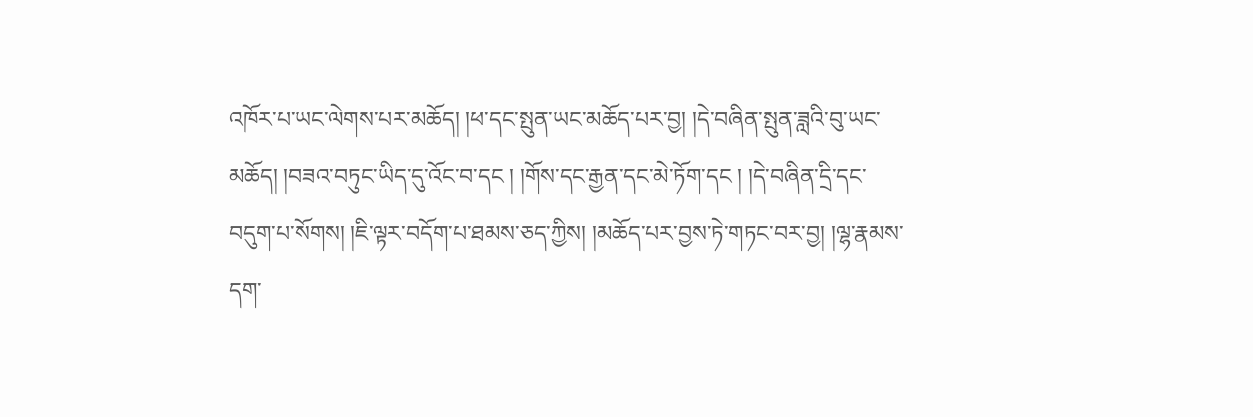འཁོར་པ་ཡང་ལེགས་པར་མཆོད། །ཕ་དང་སྤུན་ཡང་མཆོད་པར་བྱ། །དེ་བཞིན་སྤུན་ཟླའི་བུ་ཡང་མཆོད། །བཟའ་བཏུང་ཡིད་དུ་འོང་བ་དང ། །གོས་དང་རྒྱན་དང་མེ་ཏོག་དང ། །དེ་བཞིན་དྲི་དང་བདུག་པ་སོགས། །ཇི་ལྟར་བདོག་པ་ཐམས་ཅད་ཀྱིས། །མཆོད་པར་བྱས་ཏེ་གཏང་བར་བྱ། །ལྷ་རྣམས་དག་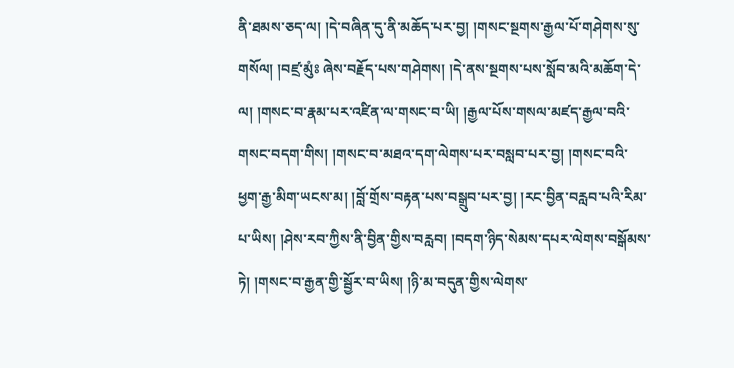ནི་ཐམས་ཅད་ལ། །དེ་བཞིན་དུ་ནི་མཆོད་པར་བྱ། །གསང་སྔགས་རྒྱལ་པོ་གཤེགས་སུ་གསོལ། །བཛྲ་མུཾཿ ཞེས་བརྗོད་པས་གཤེགས། །དེ་ནས་སྔགས་པས་སློབ་མའི་མཆོག་དེ་ལ། །གསང་བ་རྣམ་པར་འཛིན་ལ་གསང་བ་ཡི། །རྒྱལ་པོས་གསལ་མཛད་རྒྱལ་བའི་གསང་བདག་གིས། །གསང་བ་མཐའ་དག་ལེགས་པར་བསླབ་པར་བྱ། །གསང་བའི་ཕྱག་རྒྱ་མིག་ཡངས་མ། །བློ་གྲོས་བརྟན་པས་བསྒྲུབ་པར་བྱ། །རང་བྱིན་བརླབ་པའི་རིམ་པ་ཡིས། །ཤེས་རབ་ཀྱིས་ནི་བྱིན་གྱིས་བརླབ། །བདག་ཉིད་སེམས་དཔར་ལེགས་བསྒོམས་ཏེ། །གསང་བ་རྒྱན་གྱི་སྦྱོར་བ་ཡིས། །ཉི་མ་བདུན་གྱིས་ལེགས་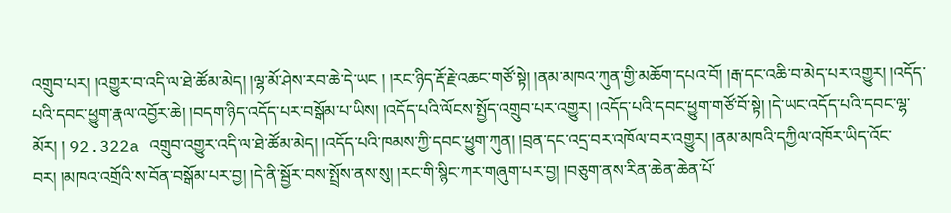འགྲུབ་པར། །འགྱུར་བ་འདི་ལ་ཐེ་ཚོམ་མེད། །ལྷ་མོ་ཤེས་རབ་ཆེ་དེ་ཡང ། །རང་ཉིད་རྡོ་རྗེ་འཆང་གཙོ་སྟེ། །ནམ་མཁའ་ཀུན་གྱི་མཆོག་དཔའ་བོ། །རྒ་དང་འཆི་བ་མེད་པར་འགྱུར། །འདོད་པའི་དབང་ཕྱུག་རྣལ་འབྱོར་ཆེ། །བདག་ཉིད་འདོད་པར་བསྒོམ་པ་ཡིས། །འདོད་པའི་ལོངས་སྤྱོད་འགྲུབ་པར་འགྱུར། །འདོད་པའི་དབང་ཕྱུག་གཙོ་བོ་སྟེ། །དེ་ཡང་འདོད་པའི་དབང་ལྷ་མོར། ། 92.322a འགྲུབ་འགྱུར་འདི་ལ་ཐེ་ཚོམ་མེད། །འདོད་པའི་ཁམས་ཀྱི་དབང་ཕྱུག་ཀུན། །བྲན་དང་འདྲ་བར་འཁོལ་བར་འགྱུར། །ནམ་མཁའི་དཀྱིལ་འཁོར་ཡིད་འོང་བར། །མཁའ་འགྲོའི་ས་བོན་བསྒོམ་པར་བྱ། །དེ་ནི་སྦྱོར་བས་སྤྲོས་ནས་སུ། །རང་གི་སྙིང་ཀར་གཞུག་པར་བྱ། །བཅུག་ནས་རིན་ཆེན་ཆེན་པོ་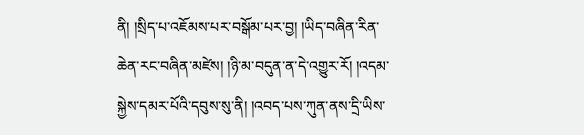ནི། །སྲིད་པ་འཇོམས་པར་བསྒོམ་པར་བྱ། །ཡིད་བཞིན་རིན་ཆེན་རང་བཞིན་མཛེས། །ཉི་མ་བདུན་ན་དེ་འགྱུར་རོ། །འདམ་སྐྱེས་དམར་པོའི་དབུས་སུ་ནི། །འབད་པས་ཀུན་ནས་དྲི་ཡིས་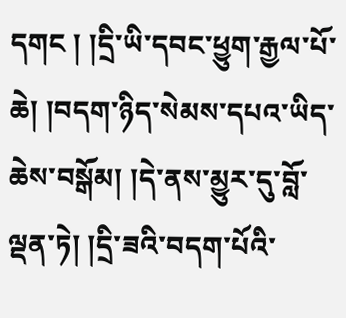དགང ། །དྲི་ཡི་དབང་ཕྱུག་རྒྱལ་པོ་ཆེ། །བདག་ཉིད་སེམས་དཔའ་ཡིད་ཆེས་བསྒོམ། །དེ་ནས་མྱུར་དུ་བློ་ལྡན་ཏེ། །དྲི་ཟའི་བདག་པོའི་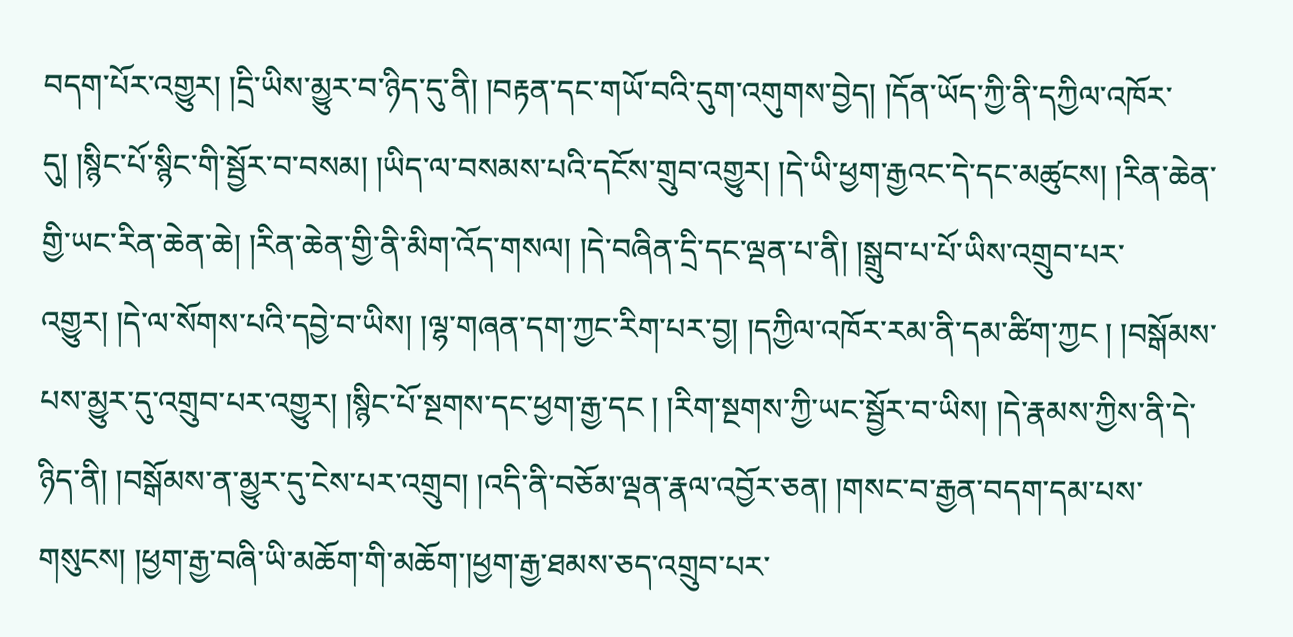བདག་པོར་འགྱུར། །དྲི་ཡིས་མྱུར་བ་ཉིད་དུ་ནི། །བརྟན་དང་གཡོ་བའི་དུག་འགུགས་བྱེད། །དོན་ཡོད་ཀྱི་ནི་དཀྱིལ་འཁོར་དུ། །སྙིང་པོ་སྙིང་གི་སྦྱོར་བ་བསམ། །ཡིད་ལ་བསམས་པའི་དངོས་གྲུབ་འགྱུར། །དེ་ཡི་ཕྱག་རྒྱའང་དེ་དང་མཚུངས། །རིན་ཆེན་གྱི་ཡང་རིན་ཆེན་ཆེ། །རིན་ཆེན་གྱི་ནི་མིག་འོད་གསལ། །དེ་བཞིན་དྲི་དང་ལྡན་པ་ནི། །སྒྲུབ་པ་པོ་ཡིས་འགྲུབ་པར་འགྱུར། །དེ་ལ་སོགས་པའི་དབྱེ་བ་ཡིས། །ལྷ་གཞན་དག་ཀྱང་རིག་པར་བྱ། །དཀྱིལ་འཁོར་རམ་ནི་དམ་ཚིག་ཀྱང ། །བསྒོམས་པས་མྱུར་དུ་འགྲུབ་པར་འགྱུར། །སྙིང་པོ་སྔགས་དང་ཕྱག་རྒྱ་དང ། །རིག་སྔགས་ཀྱི་ཡང་སྦྱོར་བ་ཡིས། །དེ་རྣམས་ཀྱིས་ནི་དེ་ཉིད་ནི། །བསྒོམས་ན་མྱུར་དུ་ངེས་པར་འགྲུབ། །འདི་ནི་བཅོམ་ལྡན་རྣལ་འབྱོར་ཅན། །གསང་བ་རྒྱན་བདག་དམ་པས་གསུངས། །ཕྱག་རྒྱ་བཞི་ཡི་མཆོག་གི་མཆོག་།ཕྱག་རྒྱ་ཐམས་ཅད་འགྲུབ་པར་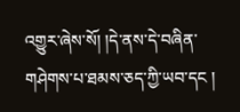འགྱུར་ཞེས་སོ། །དེ་ནས་དེ་བཞིན་གཤེགས་པ་ཐམས་ཅད་ཀྱི་ཡབ་དང །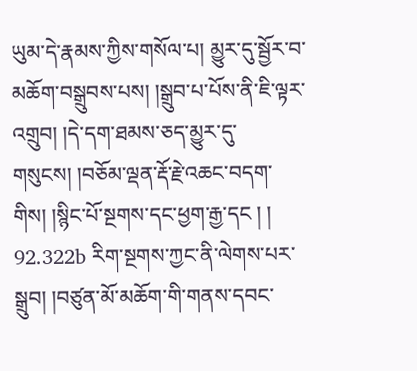ཡུམ་དེ་རྣམས་ཀྱིས་གསོལ་པ། མྱུར་དུ་སྦྱོར་བ་མཆོག་བསྒྲུབས་པས། །སྒྲུབ་པ་པོས་ནི་ཇི་ལྟར་འགྲུབ། །དེ་དག་ཐམས་ཅད་མྱུར་དུ་གསུངས། །བཅོམ་ལྡན་རྡོ་རྗེ་འཆང་བདག་གིས། །སྙིང་པོ་སྔགས་དང་ཕྱག་རྒྱ་དང ། ། 92.322b རིག་སྔགས་ཀྱང་ནི་ལེགས་པར་སྒྲུབ། །བཙུན་མོ་མཆོག་གི་གནས་དབང་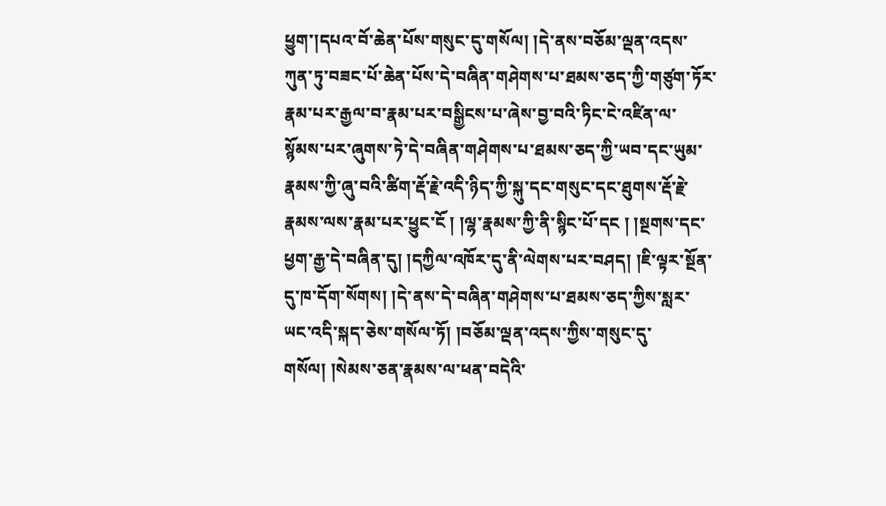ཕྱུག་།དཔའ་བོ་ཆེན་པོས་གསུང་དུ་གསོལ། །དེ་ནས་བཅོམ་ལྡན་འདས་ཀུན་ཏུ་བཟང་པོ་ཆེན་པོས་དེ་བཞིན་གཤེགས་པ་ཐམས་ཅད་ཀྱི་གཙུག་ཏོར་རྣམ་པར་རྒྱལ་བ་རྣམ་པར་བསྒྱིངས་པ་ཞེས་བྱ་བའི་ཏིང་ངེ་འཛིན་ལ་སྙོམས་པར་ཞུགས་ཏེ་དེ་བཞིན་གཤེགས་པ་ཐམས་ཅད་ཀྱི་ཡབ་དང་ཡུམ་རྣམས་ཀྱི་ཞུ་བའི་ཚིག་རྡོ་རྗེ་འདི་ཉིད་ཀྱི་སྐུ་དང་གསུང་དང་ཐུགས་རྡོ་རྗེ་རྣམས་ལས་རྣམ་པར་ཕྱུང་ངོ ། །ལྷ་རྣམས་ཀྱི་ནི་སྙིང་པོ་དང ། །སྔགས་དང་ཕྱག་རྒྱ་དེ་བཞིན་དུ། །དཀྱིལ་འཁོར་དུ་ནི་ལེགས་པར་བཤད། །ཇི་ལྟར་སྔོན་དུ་ཁ་དོག་སོགས། །དེ་ནས་དེ་བཞིན་གཤེགས་པ་ཐམས་ཅད་ཀྱིས་སླར་ཡང་འདི་སྐད་ཅེས་གསོལ་ཏོ། །བཅོམ་ལྡན་འདས་ཀྱིས་གསུང་དུ་གསོལ། །སེམས་ཅན་རྣམས་ལ་ཕན་བདེའི་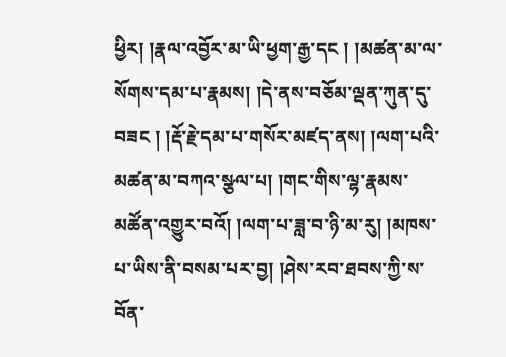ཕྱིར། །རྣལ་འབྱོར་མ་ཡི་ཕྱག་རྒྱ་དང ། །མཚན་མ་ལ་སོགས་དམ་པ་རྣམས། །དེ་ནས་བཅོམ་ལྡན་ཀུན་དུ་བཟང ། །རྡོ་རྗེ་དམ་པ་གསོར་མཛད་ནས། །ལག་པའི་མཚན་མ་བཀའ་སྩལ་པ། །གང་གིས་ལྷ་རྣམས་མཚོན་འགྱུར་བའོ། །ལག་པ་ཟླ་བ་ཉི་མ་རུ། །མཁས་པ་ཡིས་ནི་བསམ་པར་བྱ། །ཤེས་རབ་ཐབས་ཀྱི་ས་བོན་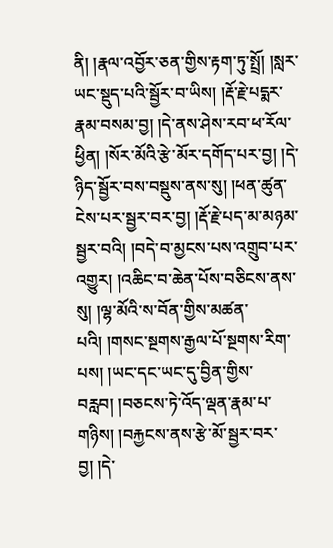ནི། །རྣལ་འབྱོར་ཅན་གྱིས་རྟག་ཏུ་སྤྲོ། །སླར་ཡང་སྡུད་པའི་སྦྱོར་བ་ཡིས། །རྡོ་རྗེ་པདྨར་རྣམ་བསམ་བྱ། །དེ་ནས་ཤེས་རབ་ཕ་རོལ་ཕྱིན། །སོར་མོའི་རྩེ་མོར་དགོད་པར་བྱ། །དེ་ཉིད་སྦྱོར་བས་བསྡུས་ནས་སུ། །ཕན་ཚུན་ངེས་པར་སྦྱར་བར་བྱ། །རྡོ་རྗེ་པད་མ་མཉམ་སྦྱར་བའི། །བདེ་བ་མྱངས་པས་འགྲུབ་པར་འགྱུར། །འཆིང་བ་ཆེན་པོས་བཅིངས་ནས་སུ། །ལྷ་མོའི་ས་བོན་གྱིས་མཚན་པའི། །གསང་སྔགས་རྒྱལ་པོ་སྔགས་རིག་པས། །ཡང་དང་ཡང་དུ་བྱིན་གྱིས་བརླབ། །བཅངས་ཏེ་འོད་ལྡན་རྣམ་པ་གཉིས། །བརྐྱངས་ནས་རྩེ་མོ་སྦྱར་བར་བྱ། །དེ་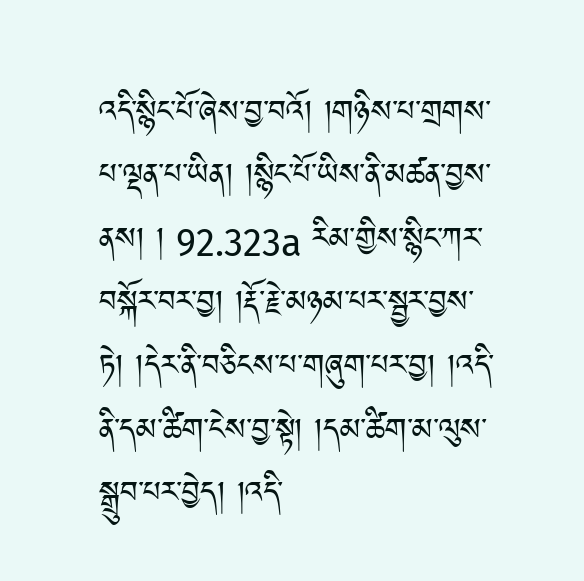འདི་སྙིང་པོ་ཞེས་བྱ་བའོ། །གཉིས་པ་གྲགས་པ་ལྡན་པ་ཡིན། །སྙིང་པོ་ཡིས་ནི་མཚན་བྱས་ནས། ། 92.323a རིམ་གྱིས་སྙིང་ཀར་བསྐོར་བར་བྱ། །རྡོ་རྗེ་མཉམ་པར་སྦྱར་བྱས་ཏེ། །དེར་ནི་བཅིངས་པ་གཞུག་པར་བྱ། །འདི་ནི་དམ་ཚིག་ངེས་བྱ་སྟེ། །དམ་ཚིག་མ་ལུས་སྒྲུབ་པར་བྱེད། །འདི་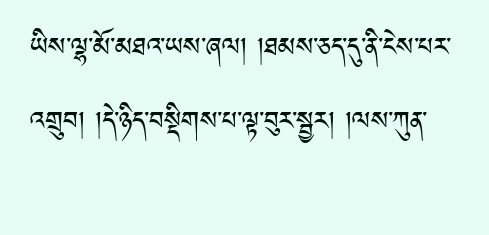ཡིས་ལྷ་མོ་མཐའ་ཡས་ཞལ། །ཐམས་ཅད་དུ་ནི་ངེས་པར་འགྲུབ། །དེ་ཉིད་བསྡིགས་པ་ལྟ་བུར་སྦྱར། །ལས་ཀུན་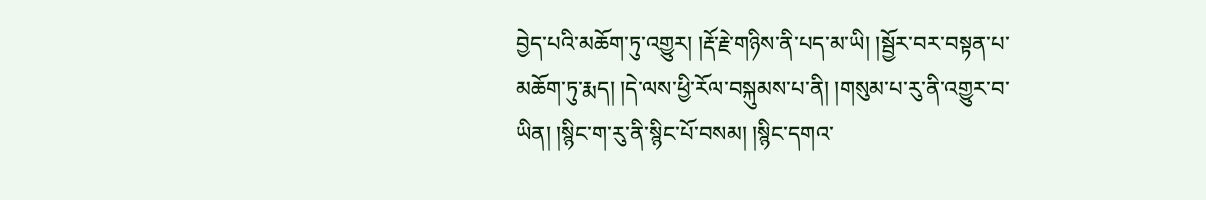བྱེད་པའི་མཆོག་ཏུ་འགྱུར། །རྡོ་རྗེ་གཉིས་ནི་པད་མ་ཡི། །སྦྱོར་བར་བསྟན་པ་མཆོག་ཏུ་རྨད། །དེ་ལས་ཕྱི་རོལ་བསྐུམས་པ་ནི། །གསུམ་པ་རུ་ནི་འགྱུར་བ་ཡིན། །སྙིང་ག་རུ་ནི་སྙིང་པོ་བསམ། །སྙིང་དགའ་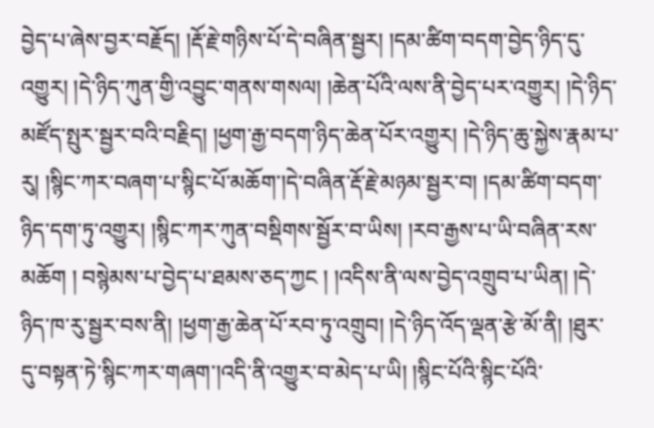བྱེད་པ་ཞེས་བྱར་བརྗོད། །རྡོ་རྗེ་གཉིས་པོ་དེ་བཞིན་སྦྱར། །དམ་ཚིག་བདག་བྱེད་ཉིད་དུ་འགྱུར། །དེ་ཉིད་ཀུན་གྱི་འབྱུང་གནས་གསལ། །ཆེན་པོའི་ལས་ནི་བྱེད་པར་འགྱུར། །དེ་ཉིད་མཛོད་སྤུར་སྦྱར་བའི་བརྗིད། །ཕྱག་རྒྱ་བདག་ཉིད་ཆེན་པོར་འགྱུར། །དེ་ཉིད་ཆུ་སྐྱེས་རྣམ་པ་རུ། །སྙིང་ཀར་བཞག་པ་སྙིང་པོ་མཆོག་།དེ་བཞིན་རྡོ་རྗེ་མཉམ་སྦྱར་བ། །དམ་ཚིག་བདག་ཉིད་དག་ཏུ་འགྱུར། །སྙིང་ཀར་ཀུན་བསྡིགས་སྦྱོར་བ་ཡིས། །རབ་རྒྱས་པ་ཡི་བཞིན་རས་མཆོག ། བསྙེམས་པ་བྱེད་པ་ཐམས་ཅད་ཀྱང ། །འདིས་ནི་ལས་བྱེད་འགྲུབ་པ་ཡིན། །དེ་ཉིད་ཁ་རུ་སྦྱར་བས་ནི། །ཕྱག་རྒྱ་ཆེན་པོ་རབ་ཏུ་འགྲུབ། །དེ་ཉིད་འོད་ལྡན་རྩེ་མོ་ནི། །ཐུར་དུ་བསྟན་ཏེ་སྙིང་ཀར་གཞག་།འདི་ནི་འགྱུར་བ་མེད་པ་ཡི། །སྙིང་པོའི་སྙིང་པོའི་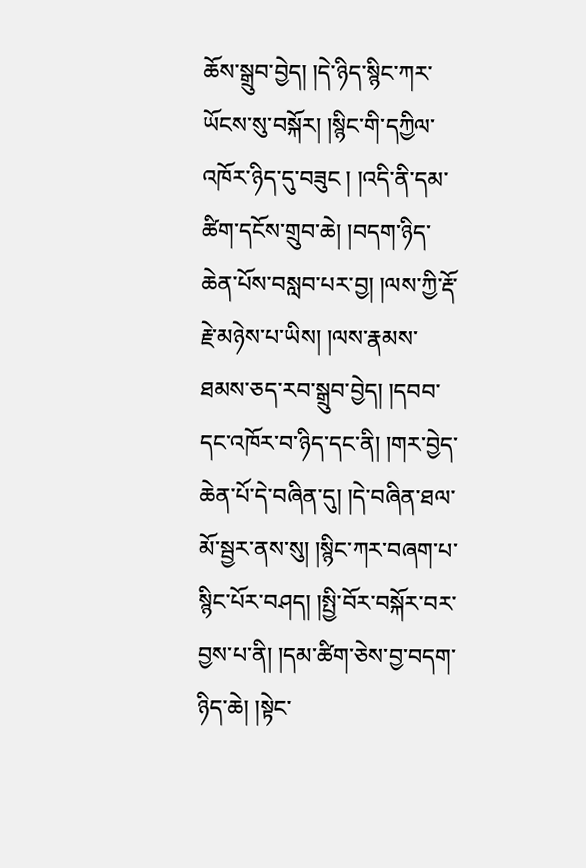ཆོས་སྒྲུབ་བྱེད། །དེ་ཉིད་སྙིང་ཀར་ཡོངས་སུ་བསྐོར། །སྙིང་གི་དཀྱིལ་འཁོར་ཉིད་དུ་བཟུང ། །འདི་ནི་དམ་ཚིག་དངོས་གྲུབ་ཆེ། །བདག་ཉིད་ཆེན་པོས་བསླབ་པར་བྱ། །ལས་ཀྱི་རྡོ་རྗེ་མཉེས་པ་ཡིས། །ལས་རྣམས་ཐམས་ཅད་རབ་སྒྲུབ་བྱེད། །དབབ་དང་འཁོར་བ་ཉིད་དང་ནི། །གར་བྱེད་ཆེན་པོ་དེ་བཞིན་དུ། །དེ་བཞིན་ཐལ་མོ་སྦྱར་ནས་སུ། །སྙིང་ཀར་བཞག་པ་སྙིང་པོར་བཤད། །སྤྱི་བོར་བསྐོར་བར་བྱས་པ་ནི། །དམ་ཚིག་ཅེས་བྱ་བདག་ཉིད་ཆེ། །སྟེང་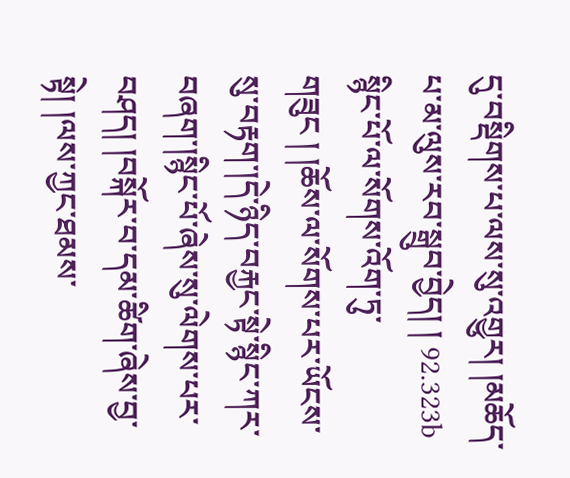དུ་བསྡིགས་པ་ལས་སུ་འགྱུར། །མཆོད་པ་མ་ལུས་རབ་སྒྲུབ་བྱེད། ། 92.323b སྙིང་པོ་ལ་སོགས་འོག་ཏུ་གཟུང ། །ཆོས་ལ་སོགས་པར་ཡོངས་སུ་བརྟག་།དེ་ཉིད་བརྐྱང་སྟེ་སྙིང་ཀར་བཞག་།སྙིང་པོ་ཞེས་སུ་ལེགས་པར་བཤད། །བསྐོར་བ་དམ་ཚིག་ཞེས་བྱ་སྟེ། །ལས་ཀྱང་ཐམས་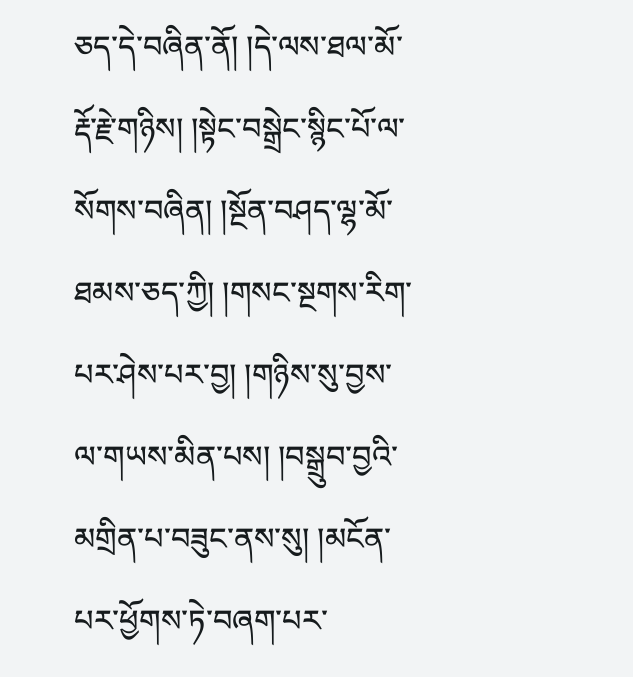ཅད་དེ་བཞིན་ནོ། །དེ་ལས་ཐལ་མོ་རྡོ་རྗེ་གཉིས། །སྟེང་བསྒྲེང་སྙིང་པོ་ལ་སོགས་བཞིན། །སྔོན་བཤད་ལྷ་མོ་ཐམས་ཅད་ཀྱི། །གསང་སྔགས་རིག་པར་ཤེས་པར་བྱ། །གཉིས་སུ་བྱས་ལ་གཡས་མིན་པས། །བསྒྲུབ་བྱའི་མགྲིན་པ་བཟུང་ནས་སུ། །མངོན་པར་ཕྱོགས་ཏེ་བཞག་པར་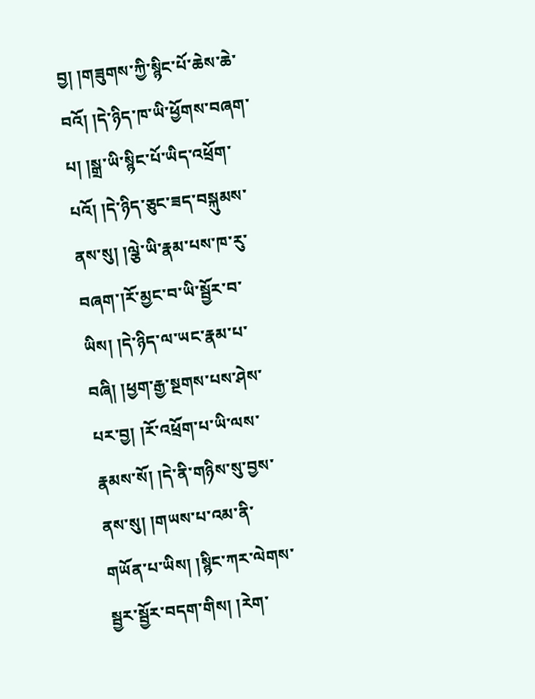བྱ། །གཟུགས་ཀྱི་སྙིང་པོ་ཆེས་ཆེ་བའོ། །དེ་ཉིད་ཁ་ཡི་ཕྱོགས་བཞག་པ། །སྒྲ་ཡི་སྙིང་པོ་ཡིད་འཕྲོག་པའོ། །དེ་ཉིད་ཅུང་ཟད་བསྐུམས་ནས་སུ། །ལྕེ་ཡི་རྣམ་པས་ཁ་རུ་བཞག་།རོ་མྱང་བ་ཡི་སྦྱོར་བ་ཡིས། །དེ་ཉིད་ལ་ཡང་རྣམ་པ་བཞི། །ཕྱག་རྒྱ་སྔགས་པས་ཤེས་པར་བྱ། །རོ་འཕྲོག་པ་ཡི་ལས་རྣམས་སོ། །དེ་ནི་གཉིས་སུ་བྱས་ནས་སུ། །གཡས་པ་འམ་ནི་གཡོན་པ་ཡིས། །སྙིང་ཀར་ལེགས་སྦྱར་སྦྱོར་བདག་གིས། །རེག་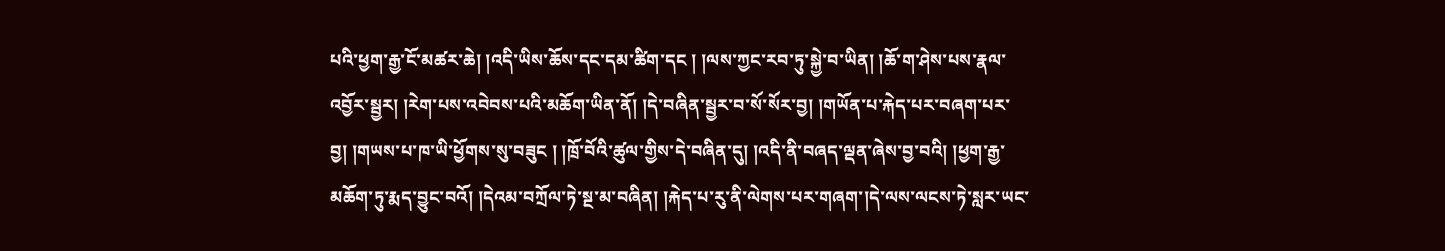པའི་ཕྱག་རྒྱ་ངོ་མཚར་ཆེ། །འདི་ཡིས་ཆོས་དང་དམ་ཚིག་དང ། །ལས་ཀྱང་རབ་ཏུ་སྐྱེ་བ་ཡིན། །ཆོ་ག་ཤེས་པས་རྣལ་འབྱོར་སྦྱར། །རེག་པས་འབེབས་པའི་མཆོག་ཡིན་ནོ། །དེ་བཞིན་སྦྱར་བ་སོ་སོར་བྱ། །གཡོན་པ་རྐེད་པར་བཞག་པར་བྱ། །གཡས་པ་ཁ་ཡི་ཕྱོགས་སུ་བཟུང ། །ཁྲོ་བོའི་ཚུལ་གྱིས་དེ་བཞིན་དུ། །འདི་ནི་བཞད་ལྡན་ཞེས་བྱ་བའི། །ཕྱག་རྒྱ་མཆོག་ཏུ་རྨད་བྱུང་བའོ། །དེའམ་བཀྲོལ་ཏེ་སྔ་མ་བཞིན། །རྐེད་པ་རུ་ནི་ལེགས་པར་གཞག་།དེ་ལས་ལངས་ཏེ་སླར་ཡང་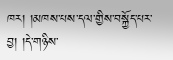ཁར། །མཁས་པས་དལ་གྱིས་བསྐྱོད་པར་བྱ། །དེ་གཉིས་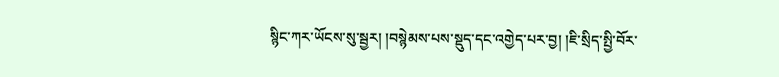སྙིང་ཀར་ཡོངས་སུ་སྦྱར། །བསྙེམས་པས་སྡུད་དང་འགྱེད་པར་བྱ། །ཇི་སྲིད་སྤྱི་བོར་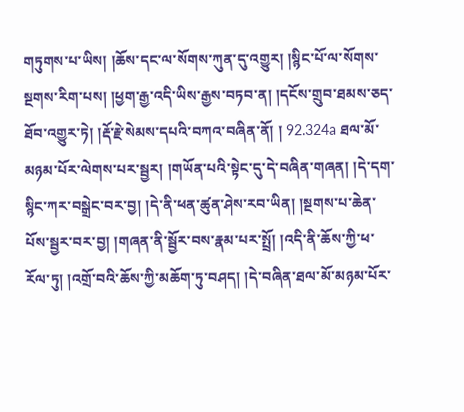གཏུགས་པ་ཡིས། །ཆོས་དང་ལ་སོགས་ཀུན་དུ་འགྱུར། །སྙིང་པོ་ལ་སོགས་སྔགས་རིག་པས། །ཕྱག་རྒྱ་འདི་ཡིས་རྒྱས་བཏབ་ན། །དངོས་གྲུབ་ཐམས་ཅད་ཐོབ་འགྱུར་ཏེ། །རྡོ་རྗེ་སེམས་དཔའི་བཀའ་བཞིན་ནོ། ། 92.324a ཐལ་མོ་མཉམ་པོར་ལེགས་པར་སྦྱར། །གཡོན་པའི་སྟེང་དུ་དེ་བཞིན་གཞན། །དེ་དག་སྙིང་ཀར་བསྒྲེང་བར་བྱ། །དེ་ནི་ཕན་ཚུན་ཤེས་རབ་ཡིན། །སྔགས་པ་ཆེན་པོས་སྦྱར་བར་བྱ། །གཞན་ནི་སྦྱོར་བས་རྣམ་པར་སྤྲོ། །འདི་ནི་ཆོས་ཀྱི་ཕ་རོལ་ཏུ། །འགྲོ་བའི་ཆོས་ཀྱི་མཆོག་ཏུ་བཤད། །དེ་བཞིན་ཐལ་མོ་མཉམ་པོར་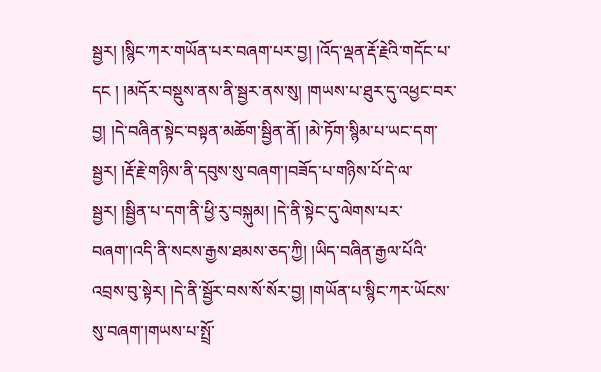སྦྱར། །སྙིང་ཀར་གཡོན་པར་བཞག་པར་བྱ། །འོད་ལྡན་རྡོ་རྗེའི་གདོང་པ་དང ། །མདོར་བསྡུས་ནས་ནི་སྦྱར་ནས་སུ། །གཡས་པ་ཐུར་དུ་འཕྱང་བར་བྱ། །དེ་བཞིན་སྟེང་བསྟན་མཆོག་སྦྱིན་ནོ། །མེ་ཏོག་སྙིམ་པ་ཡང་དག་སྦྱར། །རྡོ་རྗེ་གཉིས་ནི་དབུས་སུ་བཞག་།བཟོད་པ་གཉིས་པོ་དེ་ལ་སྦྱར། །སྦྱིན་པ་དག་ནི་ཕྱི་རུ་བསྐུམ། །དེ་ནི་སྟེང་དུ་ལེགས་པར་བཞག་།འདི་ནི་སངས་རྒྱས་ཐམས་ཅད་ཀྱི། །ཡིད་བཞིན་རྒྱལ་པོའི་འབྲས་བུ་སྟེར། །དེ་ནི་སྦྱོར་བས་སོ་སོར་བྱ། །གཡོན་པ་སྙིང་ཀར་ཡོངས་སུ་བཞག་།གཡས་པ་སྤྲོ་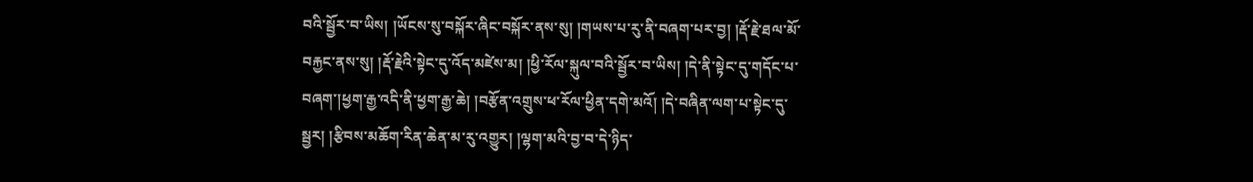བའི་སྦྱོར་བ་ཡིས། །ཡོངས་སུ་བསྐོར་ཞིང་བསྐོར་ནས་སུ། །གཡས་པ་རུ་ནི་བཞག་པར་བྱ། །རྡོ་རྗེ་ཐལ་མོ་བརྐྱང་ནས་སུ། །རྡོ་རྗེའི་སྟེང་དུ་འོད་མཛེས་མ། །ཕྱི་རོལ་སྐུལ་བའི་སྦྱོར་བ་ཡིས། །དེ་ནི་སྟེང་དུ་གདོང་པ་བཞག་།ཕྱག་རྒྱ་འདི་ནི་ཕྱག་རྒྱ་ཆེ། །བརྩོན་འགྲུས་ཕ་རོལ་ཕྱིན་དགེ་མའོ། །དེ་བཞིན་ལག་པ་སྟེང་དུ་སྦྱར། །རྩིབས་མཆོག་རིན་ཆེན་མ་རུ་འགྱུར། །ལྷག་མའི་བྱ་བ་དེ་ཉིད་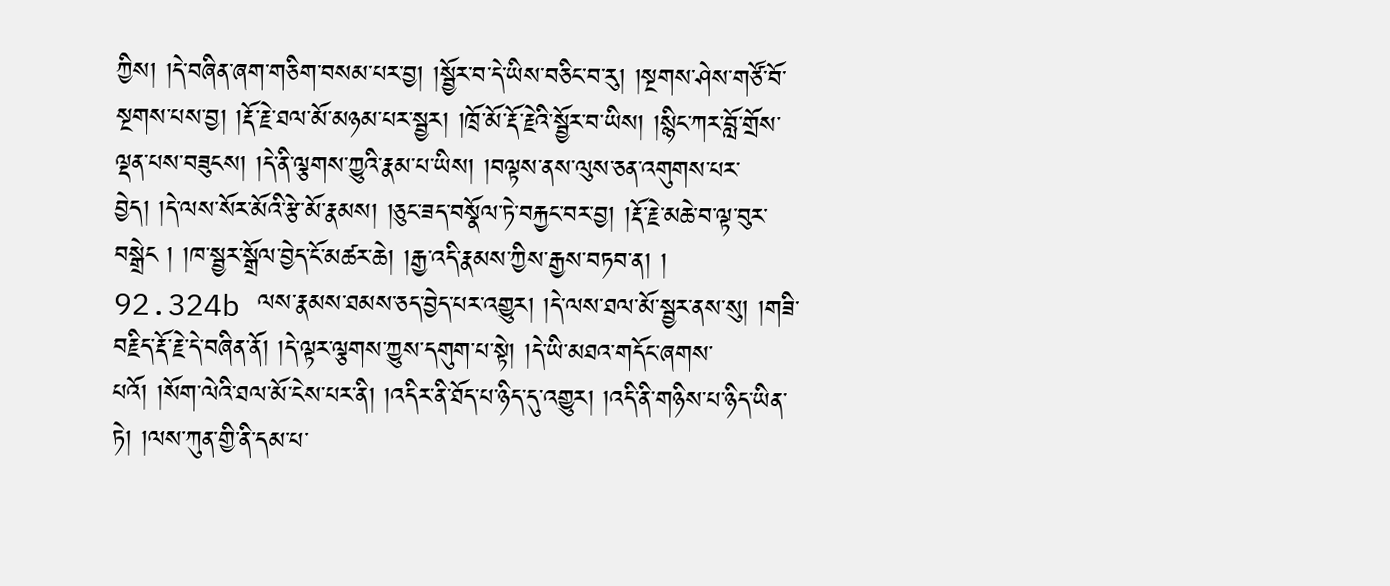ཀྱིས། །དེ་བཞིན་ཞག་གཅིག་བསམ་པར་བྱ། །སྦྱོར་བ་དེ་ཡིས་བཅིང་བ་རུ། །སྔགས་ཤེས་གཙོ་བོ་སྔགས་པས་བྱ། །རྡོ་རྗེ་ཐལ་མོ་མཉམ་པར་སྦྱར། །ཁྲོ་མོ་རྡོ་རྗེའི་སྦྱོར་བ་ཡིས། །སྙིང་ཀར་བློ་གྲོས་ལྡན་པས་བཟུངས། །དེ་ནི་ལྕགས་ཀྱུའི་རྣམ་པ་ཡིས། །བལྟས་ནས་ལུས་ཅན་འགུགས་པར་བྱེད། །དེ་ལས་སོར་མོའི་རྩེ་མོ་རྣམས། །ཅུང་ཟད་བསྣོལ་ཏེ་བརྐྱང་བར་བྱ། །རྡོ་རྗེ་མཆེ་བ་ལྟ་བུར་བསྒྲེང ། །ཁ་སྦྱར་སྒྲོལ་བྱེད་ངོ་མཚར་ཆེ། །རྒྱ་འདི་རྣམས་ཀྱིས་རྒྱས་བཏབ་ན། ། 92.324b ལས་རྣམས་ཐམས་ཅད་བྱེད་པར་འགྱུར། །དེ་ལས་ཐལ་མོ་སྦྱར་ནས་སུ། །གཟི་བརྗིད་རྡོ་རྗེ་དེ་བཞིན་ནོ། །དེ་ལྟར་ལྕགས་ཀྱུས་དགུག་པ་སྟེ། །དེ་ཡི་མཐའ་གདོང་ཞགས་པའོ། །སོག་ལེའི་ཐལ་མོ་ངེས་པར་ནི། །འདིར་ནི་ཐོད་པ་ཉིད་དུ་འགྱུར། །འདི་ནི་གཉིས་པ་ཉིད་ཡིན་ཏེ། །ལས་ཀུན་གྱི་ནི་དམ་པ་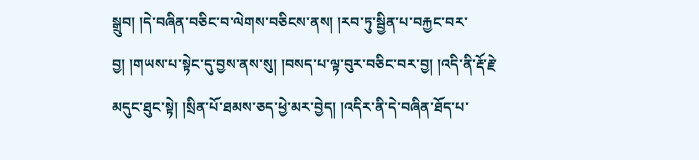སྒྲུབ། །དེ་བཞིན་བཅིང་བ་ལེགས་བཅིངས་ནས། །རབ་ཏུ་སྦྱིན་པ་བརྐྱང་བར་བྱ། །གཡས་པ་སྟེང་དུ་བྱས་ནས་སུ། །བསད་པ་ལྟ་བུར་བཅིང་བར་བྱ། །འདི་ནི་རྡོ་རྗེ་མདུང་ཐུང་སྟེ། །སྲིན་པོ་ཐམས་ཅད་ཕྱེ་མར་བྱེད། །འདིར་ནི་དེ་བཞིན་ཐོད་པ་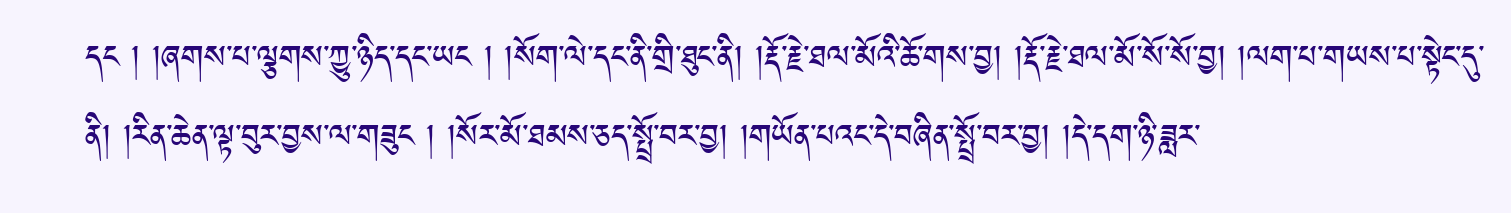དང ། །ཞགས་པ་ལྕགས་ཀྱུ་ཉིད་དང་ཡང ། །སོག་ལེ་དང་ནི་གྲི་ཐུང་ནི། །རྡོ་རྗེ་ཐལ་མོའི་ཆོ་གས་བྱ། །རྡོ་རྗེ་ཐལ་མོ་སོ་སོ་བྱ། །ལག་པ་གཡས་པ་སྟེང་དུ་ནི། །རིན་ཆེན་ལྟ་བུར་བྱས་ལ་གཟུང ། །སོར་མོ་ཐམས་ཅད་སྤྲོ་བར་བྱ། །གཡོན་པའང་དེ་བཞིན་སྤྲོ་བར་བྱ། །དེ་དག་ཉི་ཟླར་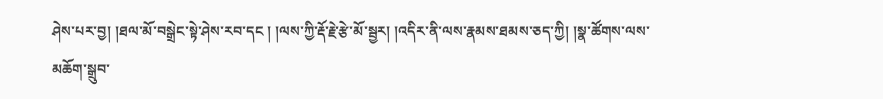ཤེས་པར་བྱ། །ཐལ་མོ་བསྒྲེང་སྟེ་ཤེས་རབ་དང ། །ལས་ཀྱི་རྡོ་རྗེ་རྩེ་མོ་སྦྱར། །འདིར་ནི་ལས་རྣམས་ཐམས་ཅད་ཀྱི། །སྣ་ཚོགས་ལས་མཆོག་སྒྲུབ་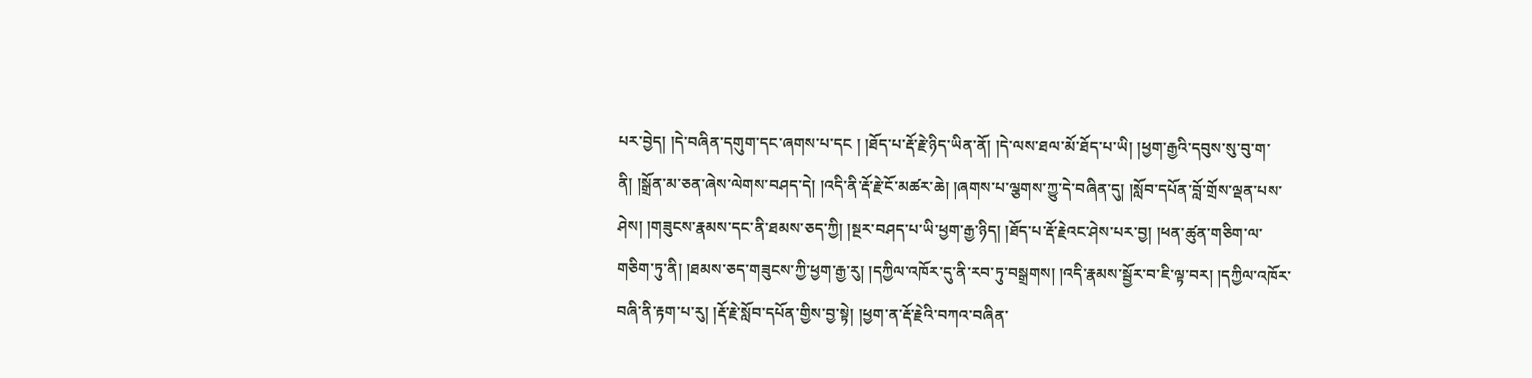པར་བྱེད། །དེ་བཞིན་དགུག་དང་ཞགས་པ་དང ། །ཐོད་པ་རྡོ་རྗེ་ཉིད་ཡིན་ནོ། །དེ་ལས་ཐལ་མོ་ཐོད་པ་ཡི། །ཕྱག་རྒྱའི་དབུས་སུ་བུ་ག་ནི། །སྒྲོན་མ་ཅན་ཞེས་ལེགས་བཤད་དེ། །འདི་ནི་རྡོ་རྗེ་ངོ་མཚར་ཆེ། །ཞགས་པ་ལྕགས་ཀྱུ་དེ་བཞིན་དུ། །སློབ་དཔོན་བློ་གྲོས་ལྡན་པས་ཤེས། །གཟུངས་རྣམས་དང་ནི་ཐམས་ཅད་ཀྱི། །སྔར་བཤད་པ་ཡི་ཕྱག་རྒྱ་ཉིད། །ཐོད་པ་རྡོ་རྗེའང་ཤེས་པར་བྱ། །ཕན་ཚུན་གཅིག་ལ་གཅིག་ཏུ་ནི། །ཐམས་ཅད་གཟུངས་ཀྱི་ཕྱག་རྒྱ་རུ། །དཀྱིལ་འཁོར་དུ་ནི་རབ་ཏུ་བསྒྲགས། །འདི་རྣམས་སྦྱོར་བ་ཇི་ལྟ་བར། །དཀྱིལ་འཁོར་བཞི་ནི་རྟག་པ་རུ། །རྡོ་རྗེ་སློབ་དཔོན་གྱིས་བྱ་སྟེ། །ཕྱག་ན་རྡོ་རྗེའི་བཀའ་བཞིན་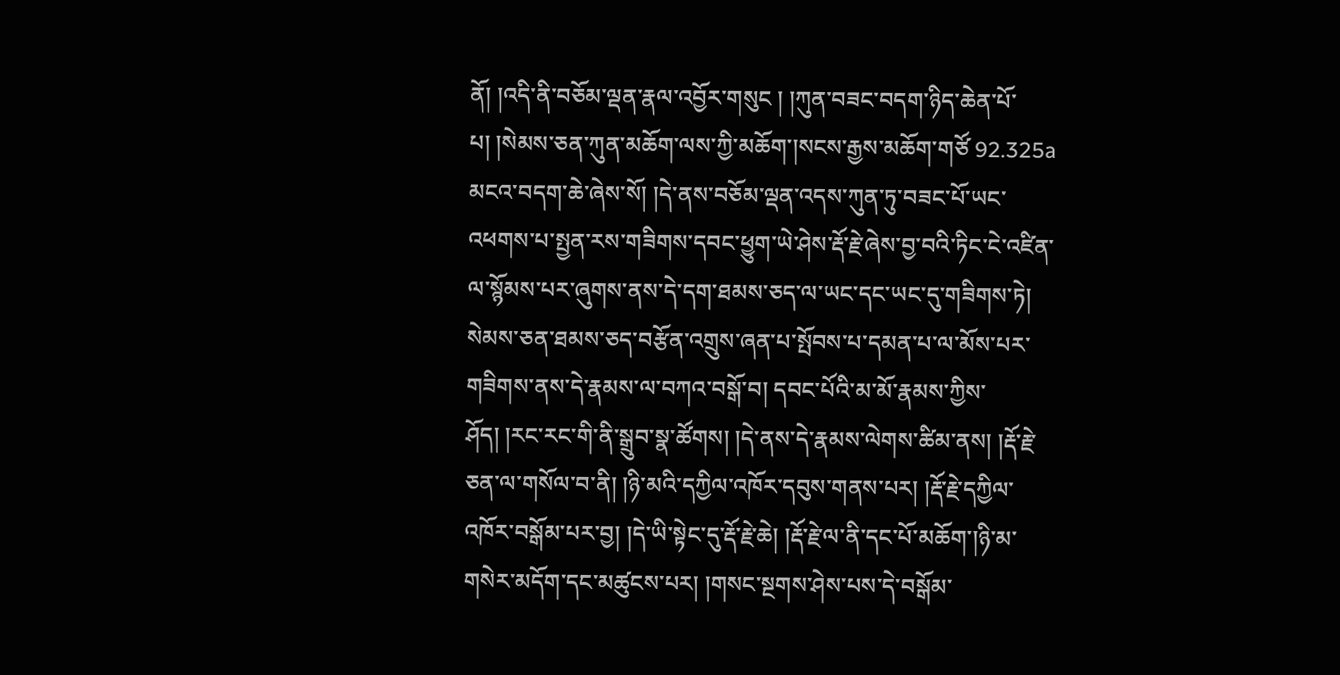ནོ། །འདི་ནི་བཅོམ་ལྡན་རྣལ་འབྱོར་གསུང ། །ཀུན་བཟང་བདག་ཉིད་ཆེན་པོ་པ། །སེམས་ཅན་ཀུན་མཆོག་ལས་ཀྱི་མཆོག་།སངས་རྒྱས་མཆོག་གཙོ 92.325a མངའ་བདག་ཆེ་ཞེས་སོ། །དེ་ནས་བཅོམ་ལྡན་འདས་ཀུན་ཏུ་བཟང་པོ་ཡང་འཕགས་པ་སྤྱན་རས་གཟིགས་དབང་ཕྱུག་ཡེ་ཤེས་རྡོ་རྗེ་ཞེས་བྱ་བའི་ཏིང་ངེ་འཛིན་ལ་སྙོམས་པར་ཞུགས་ནས་དེ་དག་ཐམས་ཅད་ལ་ཡང་དང་ཡང་དུ་གཟིགས་ཏེ། སེམས་ཅན་ཐམས་ཅད་བརྩོན་འགྲུས་ཞན་པ་སྤོབས་པ་དམན་པ་ལ་མོས་པར་གཟིགས་ནས་དེ་རྣམས་ལ་བཀའ་བསྒོ་བ། དབང་པོའི་མ་མོ་རྣམས་ཀྱིས་ཤོད། །རང་རང་གི་ནི་སྒྲུབ་སྣ་ཚོགས། །དེ་ནས་དེ་རྣམས་ལེགས་ཚིམ་ནས། །རྡོ་རྗེ་ཅན་ལ་གསོལ་བ་ནི། །ཉི་མའི་དཀྱིལ་འཁོར་དབུས་གནས་པར། །རྡོ་རྗེ་དཀྱིལ་འཁོར་བསྒོམ་པར་བྱ། །དེ་ཡི་སྟེང་དུ་རྡོ་རྗེ་ཆེ། །རྡོ་རྗེ་ལ་ནི་དང་པོ་མཆོག་།ཉི་མ་གསེར་མདོག་དང་མཚུངས་པར། །གསང་སྔགས་ཤེས་པས་དེ་བསྒོམ་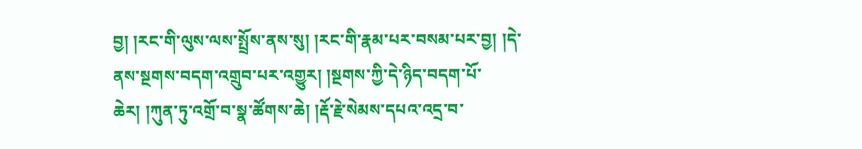བྱ། །རང་གི་ལུས་ལས་སྤྲོས་ནས་སུ། །རང་གི་རྣམ་པར་བསམ་པར་བྱ། །དེ་ནས་སྔགས་བདག་འགྲུབ་པར་འགྱུར། །སྔགས་ཀྱི་དེ་ཉིད་བདག་པོ་ཆེར། །ཀུན་ཏུ་འགྲོ་བ་སྣ་ཚོགས་ཆེ། །རྡོ་རྗེ་སེམས་དཔའ་འདྲ་བ་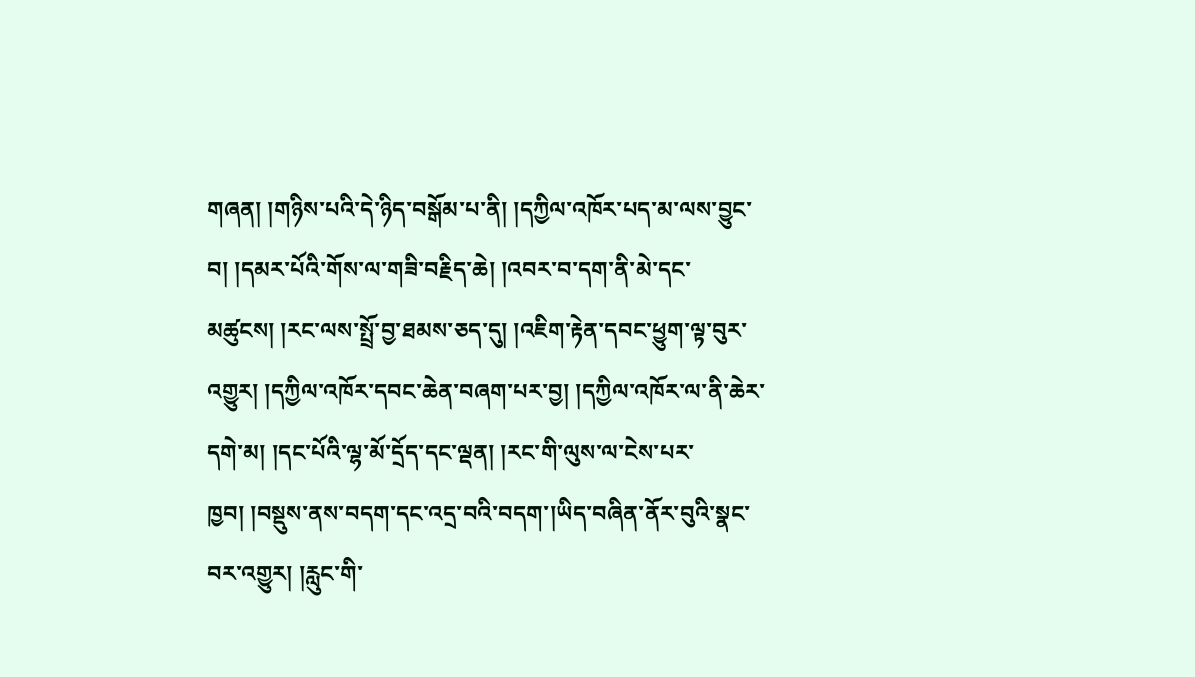གཞན། །གཉིས་པའི་དེ་ཉིད་བསྒོམ་པ་ནི། །དཀྱིལ་འཁོར་པད་མ་ལས་བྱུང་བ། །དམར་པོའི་གོས་ལ་གཟི་བརྗིད་ཆེ། །འབར་བ་དག་ནི་མེ་དང་མཚུངས། །རང་ལས་སྤྲོ་བྱ་ཐམས་ཅད་དུ། །འཇིག་རྟེན་དབང་ཕྱུག་ལྟ་བུར་འགྱུར། །དཀྱིལ་འཁོར་དབང་ཆེན་བཞག་པར་བྱ། །དཀྱིལ་འཁོར་ལ་ནི་ཆེར་དགེ་མ། །དང་པོའི་ལྷ་མོ་དྲོད་དང་ལྡན། །རང་གི་ལུས་ལ་ངེས་པར་ཁྱབ། །བསྡུས་ནས་བདག་དང་འདྲ་བའི་བདག་།ཡིད་བཞིན་ནོར་བུའི་སྣང་བར་འགྱུར། །རླུང་གི་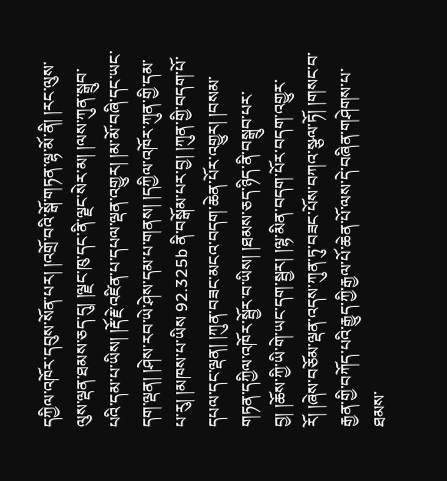དཀྱིལ་འཁོར་དབུས་སོན་པར། །འགྲོ་བའི་སྒོ་གཏན་ལྷ་མོ་ནི། །རང་ལུས་ལུས་ལྡན་ཐམས་ཅད་དུ། །ལྗང་ཁུ་དང་ནི་ལྗང་སེར་མ། །ལས་ཀུན་སྒྲུབ་པའི་དམ་པ་ཡིས། །རྡོ་རྗེ་འཛིན་པ་དཔལ་ལྡན་འགྱུར། །མ་མོ་བཞི་དང་ཡང་དག་ལྡན། །ཤེས་རབ་ཡེ་ཤེས་དམ་པ་གནས། །དཀྱིལ་འཁོར་ཀུན་གྱི་དམ་པ་རུ། །མཁས་པ་ཡིས 92.325b ནི་བསྒོམ་པར་བྱ། །ཀུན་གྱི་བདག་པོ་དཔལ་དང་ལྡན། །ཀུན་བཟང་མངའ་བདག་ཆེན་པོར་འགྱུར། །བསམ་གཏན་དཀྱིལ་འཁོར་སྦྱོར་བ་ཡིས། །ཐམས་ཅད་ཉིད་ནི་བསྒྲུབ་པར་བྱ། །ཆོས་ཀྱི་ཡི་གེ་ཡང་དག་སྦྱར། །ལྷ་མིན་བདག་པོར་བདག་འགྱུར་རོ། །ཞེས་བཅོམ་ལྡན་འདས་ཀུན་ཏུ་བཟང་པོས་བཀའ་སྩལ་ཏོ། །གསང་བ་རྒྱན་གྱི་བཀོད་པའི་རྒྱུད་ཀྱི་རྒྱལ་པོ་ཆེན་པོ་ལས་དེ་བཞིན་གཤེགས་པ་ཐམས་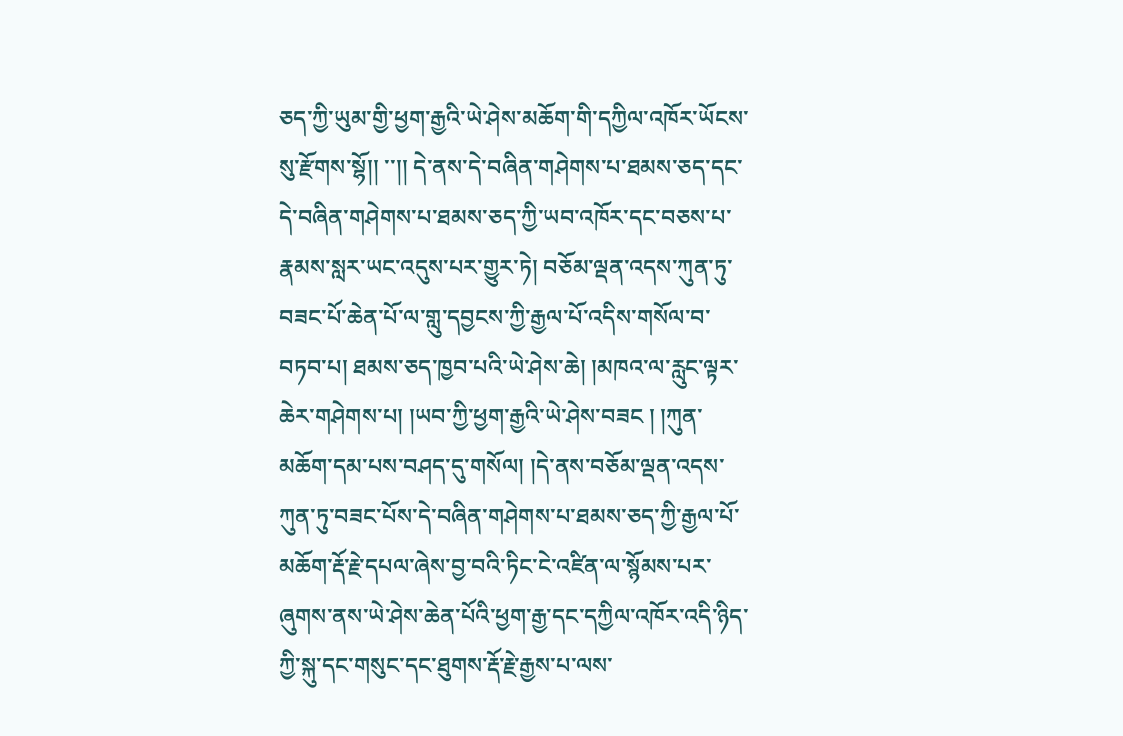ཅད་ཀྱི་ཡུམ་གྱི་ཕྱག་རྒྱའི་ཡེ་ཤེས་མཆོག་གི་དཀྱིལ་འཁོར་ཡོངས་སུ་རྫོགས་སྷོ།། ་་།། དེ་ནས་དེ་བཞིན་གཤེགས་པ་ཐམས་ཅད་དང་དེ་བཞིན་གཤེགས་པ་ཐམས་ཅད་ཀྱི་ཡབ་འཁོར་དང་བཅས་པ་རྣམས་སླར་ཡང་འདུས་པར་གྱུར་ཏེ། བཅོམ་ལྡན་འདས་ཀུན་ཏུ་བཟང་པོ་ཆེན་པོ་ལ་གླུ་དབྱངས་ཀྱི་རྒྱལ་པོ་འདིས་གསོལ་བ་བཏབ་པ། ཐམས་ཅད་ཁྱབ་པའི་ཡེ་ཤེས་ཆེ། །མཁའ་ལ་རླུང་ལྟར་ཆེར་གཤེགས་པ། །ཡབ་ཀྱི་ཕྱག་རྒྱའི་ཡེ་ཤེས་བཟང ། །ཀུན་མཆོག་དམ་པས་བཤད་དུ་གསོལ། །དེ་ནས་བཅོམ་ལྡན་འདས་ཀུན་ཏུ་བཟང་པོས་དེ་བཞིན་གཤེགས་པ་ཐམས་ཅད་ཀྱི་རྒྱལ་པོ་མཆོག་རྡོ་རྗེ་དཔལ་ཞེས་བྱ་བའི་ཏིང་ངེ་འཛིན་ལ་སྙོམས་པར་ཞུགས་ནས་ཡེ་ཤེས་ཆེན་པོའི་ཕྱག་རྒྱ་དང་དཀྱིལ་འཁོར་འདི་ཉིད་ཀྱི་སྐུ་དང་གསུང་དང་ཐུགས་རྡོ་རྗེ་རྒྱས་པ་ལས་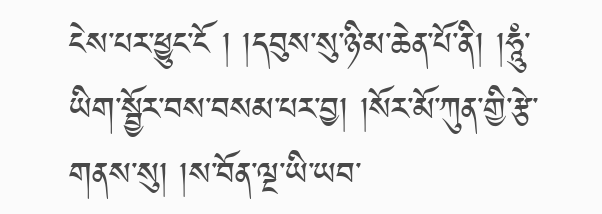ངེས་པར་ཕྱུང་ངོ ། །དབུས་སུ་ཉི་མ་ཆེན་པོ་ནི། །ཧཱུཾ་ཡིག་སྦྱོར་བས་བསམ་པར་བྱ། །སོར་མོ་ཀུན་གྱི་རྩེ་གནས་སུ། །ས་བོན་ལྔ་ཡི་ཡབ་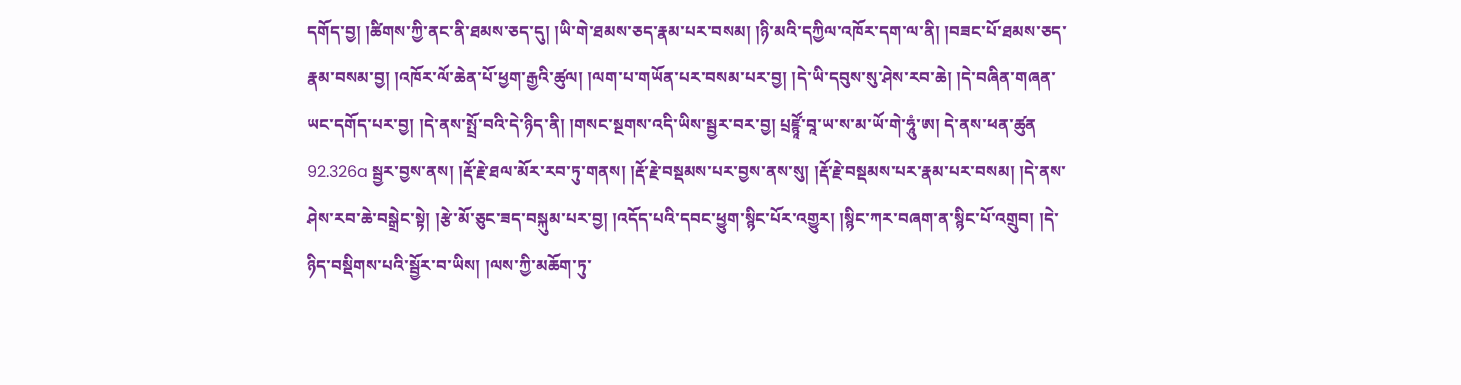དགོད་བྱ། །ཚིགས་ཀྱི་ནང་ནི་ཐམས་ཅད་དུ། །ཡི་གེ་ཐམས་ཅད་རྣམ་པར་བསམ། །ཉི་མའི་དཀྱིལ་འཁོར་དག་ལ་ནི། །བཟང་པོ་ཐམས་ཅད་རྣམ་བསམ་བྱ། །འཁོར་ལོ་ཆེན་པོ་ཕྱག་རྒྱའི་ཚུལ། །ལག་པ་གཡོན་པར་བསམ་པར་བྱ། །དེ་ཡི་དབུས་སུ་ཤེས་རབ་ཆེ། །དེ་བཞིན་གཞན་ཡང་དགོད་པར་བྱ། །དེ་ནས་སྤྲོ་བའི་དེ་ཉིད་ནི། །གསང་སྔགས་འདི་ཡིས་སྦྱར་བར་བྱ། པྲཛྙཱོ་བཱ་ཡ་ས་མ་ཡོ་གེ་ཧཱུཾ་ཨ། དེ་ནས་ཕན་ཚུན 92.326a སྦྱར་བྱས་ནས། །རྡོ་རྗེ་ཐལ་མོར་རབ་ཏུ་གནས། །རྡོ་རྗེ་བསྡམས་པར་བྱས་ནས་སུ། །རྡོ་རྗེ་བསྡམས་པར་རྣམ་པར་བསམ། །དེ་ནས་ཤེས་རབ་ཆེ་བསྒྲེང་སྟེ། །རྩེ་མོ་ཅུང་ཟད་བསྐུམ་པར་བྱ། །འདོད་པའི་དབང་ཕྱུག་སྙིང་པོར་འགྱུར། །སྙིང་ཀར་བཞག་ན་སྙིང་པོ་འགྲུབ། །དེ་ཉིད་བསྡིགས་པའི་སྦྱོར་བ་ཡིས། །ལས་ཀྱི་མཆོག་ཏུ་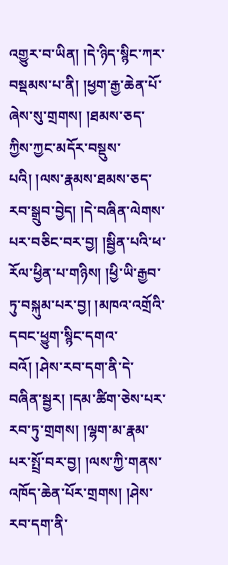འགྱུར་བ་ཡིན། །དེ་ཉིད་སྙིང་ཀར་བསྡམས་པ་ནི། །ཕྱག་རྒྱ་ཆེན་པོ་ཞེས་སུ་གྲགས། །ཐམས་ཅད་ཀྱིས་ཀྱང་མདོར་བསྡུས་པའི། །ལས་རྣམས་ཐམས་ཅད་རབ་སྒྲུབ་བྱེད། །དེ་བཞིན་ལེགས་པར་བཅིང་བར་བྱ། །སྦྱིན་པའི་ཕ་རོལ་ཕྱིན་པ་གཉིས། །ཕྱི་ཡི་རྒྱབ་ཏུ་བསྐུམ་པར་བྱ། །མཁའ་འགྲོའི་དབང་ཕྱུག་སྙིང་དགའ་བའོ། །ཤེས་རབ་དག་ནི་དེ་བཞིན་སྦྱར། །དམ་ཚིག་ཅེས་པར་རབ་ཏུ་གྲགས། །ལྷག་མ་རྣམ་པར་སྤྲོ་བར་བྱ། །ལས་ཀྱི་གནས་འཁོད་ཆེན་པོར་གྲགས། །ཤེས་རབ་དག་ནི་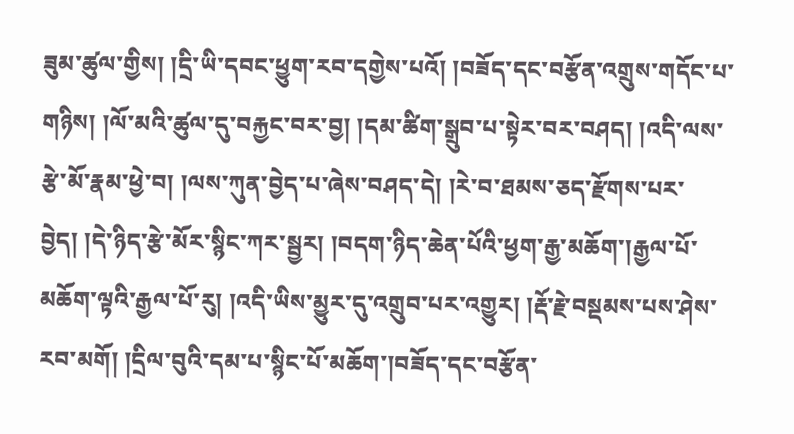ཟུམ་ཚུལ་གྱིས། །དྲི་ཡི་དབང་ཕྱུག་རབ་དགྱེས་པའོ། །བཟོད་དང་བརྩོན་འགྲུས་གདོང་པ་གཉིས། །ལོ་མའི་ཚུལ་དུ་བརྐྱང་བར་བྱ། །དམ་ཚིག་སྒྲུབ་པ་སྟེར་བར་བཤད། །འདི་ལས་རྩེ་མོ་རྣམ་ཕྱེ་བ། །ལས་ཀུན་བྱེད་པ་ཞེས་བཤད་དེ། །རེ་བ་ཐམས་ཅད་རྫོགས་པར་བྱེད། །དེ་ཉིད་རྩེ་མོར་སྙིང་ཀར་སྦྱར། །བདག་ཉིད་ཆེན་པོའི་ཕྱག་རྒྱ་མཆོག་།རྒྱལ་པོ་མཆོག་ལྟའི་རྒྱལ་པོ་རུ། །འདི་ཡིས་མྱུར་དུ་འགྲུབ་པར་འགྱུར། །རྡོ་རྗེ་བསྡམས་པས་ཤེས་རབ་མགོ། །དྲིལ་བུའི་དམ་པ་སྙིང་པོ་མཆོག་།བཟོད་དང་བརྩོན་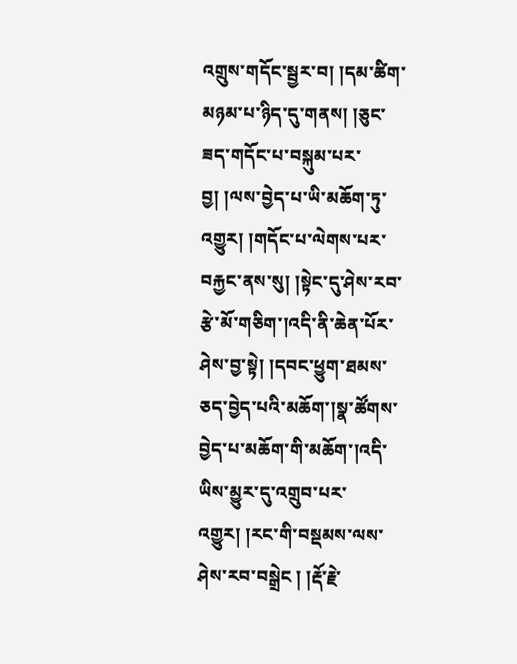འགྲུས་གདོང་སྦྱར་བ། །དམ་ཚིག་མཉམ་པ་ཉིད་དུ་གནས། །ཅུང་ཟད་གདོང་པ་བསྐུམ་པར་བྱ། །ལས་བྱེད་པ་ཡི་མཆོག་ཏུ་འགྱུར། །གདོང་པ་ལེགས་པར་བརྐྱང་ནས་སུ། །སྟེང་དུ་ཤེས་རབ་རྩེ་མོ་གཅིག་།འདི་ནི་ཆེན་པོར་ཤེས་བྱ་སྟེ། །དབང་ཕྱུག་ཐམས་ཅད་བྱེད་པའི་མཆོག་།སྣ་ཚོགས་བྱེད་པ་མཆོག་གི་མཆོག་།འདི་ཡིས་མྱུར་དུ་འགྲུབ་པར་འགྱུར། །རང་གི་བསྡམས་ལས་ཤེས་རབ་བསྒྲེང ། །རྡོ་རྗེ་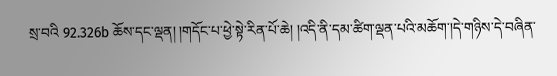སྲ་བའི 92.326b ཆོས་དང་ལྡན། །གདོང་པ་ཕྱེ་སྟེ་རིན་པོ་ཆེ། །འདི་ནི་དམ་ཚིག་ལྡན་པའི་མཆོག་།དེ་གཉིས་དེ་བཞིན་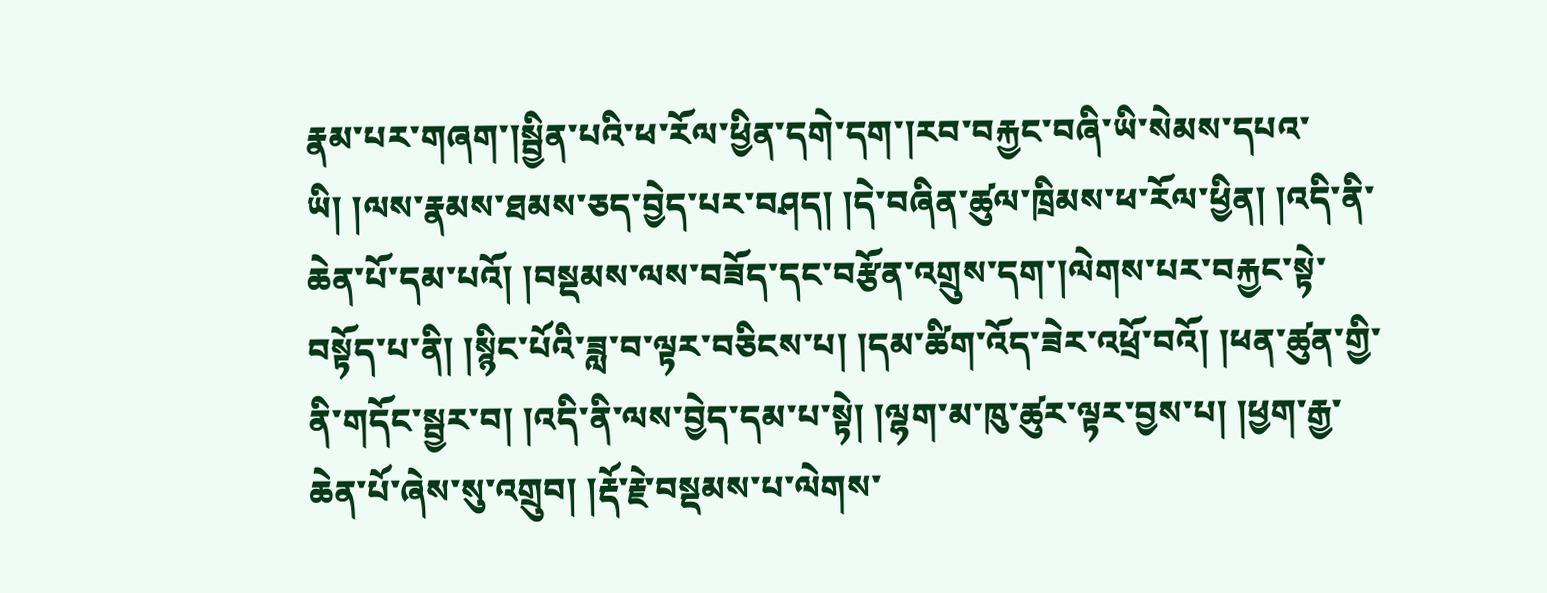རྣམ་པར་གཞག་།སྦྱིན་པའི་ཕ་རོལ་ཕྱིན་དགེ་དག་།རབ་བརྐྱང་བཞི་ཡི་སེམས་དཔའ་ཡི། །ལས་རྣམས་ཐམས་ཅད་བྱེད་པར་བཤད། །དེ་བཞིན་ཚུལ་ཁྲིམས་ཕ་རོལ་ཕྱིན། །འདི་ནི་ཆེན་པོ་དམ་པའོ། །བསྡམས་ལས་བཟོད་དང་བརྩོན་འགྲུས་དག་།ལེགས་པར་བརྐྱང་སྟེ་བསྟོད་པ་ནི། །སྙིང་པོའི་ཟླ་བ་ལྟར་བཅིངས་པ། །དམ་ཚིག་འོད་ཟེར་འཕྲོ་བའོ། །ཕན་ཚུན་གྱི་ནི་གདོང་སྦྱར་བ། །འདི་ནི་ལས་བྱེད་དམ་པ་སྟེ། །ལྷག་མ་ཁུ་ཚུར་ལྟར་བྱས་པ། །ཕྱག་རྒྱ་ཆེན་པོ་ཞེས་སུ་འགྲུབ། །རྡོ་རྗེ་བསྡམས་པ་ལེགས་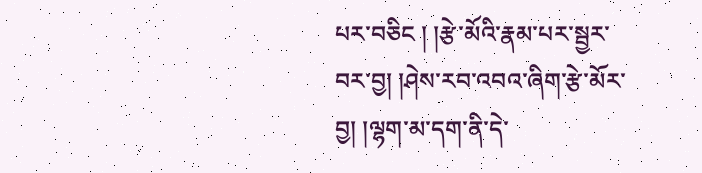པར་བཅིང ། །རྩེ་མོའི་རྣམ་པར་སྦྱར་བར་བྱ། །ཤེས་རབ་འབའ་ཞིག་རྩེ་མོར་བྱ། །ལྷག་མ་དག་ནི་དེ་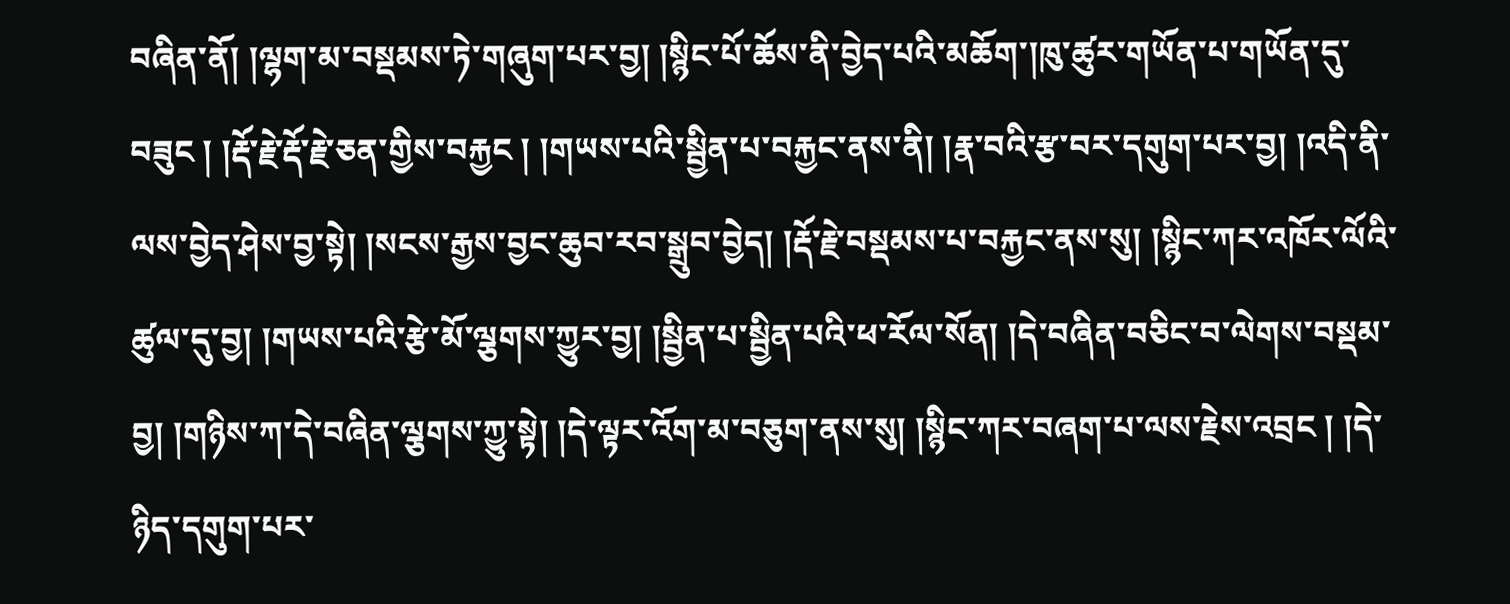བཞིན་ནོ། །ལྷག་མ་བསྡམས་ཏེ་གཞུག་པར་བྱ། །སྙིང་པོ་ཆོས་ནི་བྱེད་པའི་མཆོག་།ཁུ་ཚུར་གཡོན་པ་གཡོན་དུ་བཟུང ། །རྡོ་རྗེ་རྡོ་རྗེ་ཅན་གྱིས་བརྐྱང ། །གཡས་པའི་སྦྱིན་པ་བརྐྱང་ནས་ནི། །རྣ་བའི་རྩ་བར་དགུག་པར་བྱ། །འདི་ནི་ལས་བྱེད་ཤེས་བྱ་སྟེ། །སངས་རྒྱས་བྱང་ཆུབ་རབ་སྒྲུབ་བྱེད། །རྡོ་རྗེ་བསྡམས་པ་བརྐྱང་ནས་སུ། །སྙིང་ཀར་འཁོར་ལོའི་ཚུལ་དུ་བྱ། །གཡས་པའི་རྩེ་མོ་ལྕགས་ཀྱུར་བྱ། །སྦྱིན་པ་སྦྱིན་པའི་ཕ་རོལ་སོན། །དེ་བཞིན་བཅིང་བ་ལེགས་བསྡམ་བྱ། །གཉིས་ཀ་དེ་བཞིན་ལྕགས་ཀྱུ་སྟེ། །དེ་ལྟར་འོག་མ་བཅུག་ནས་སུ། །སྙིང་ཀར་བཞག་པ་ལས་རྗེས་འབྲང ། །དེ་ཉིད་དགུག་པར་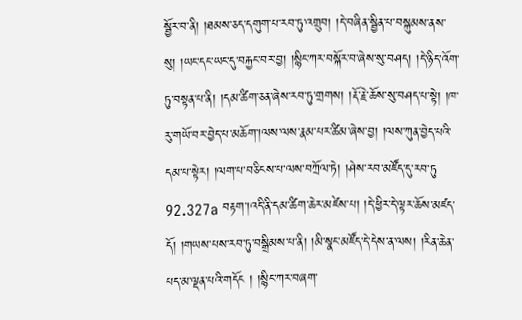སྦྱོར་བ་ནི། །ཐམས་ཅད་དགུག་པ་རབ་ཏུ་འགྲུབ། །དེ་བཞིན་སྦྱིན་པ་བསྐུམས་ནས་སུ། །ཡང་དང་ཡང་དུ་བརྐྱང་བར་བྱ། །སྙིང་ཀར་བསྐོར་བ་ཞེས་སུ་བཤད། །དེ་ཉིད་འོག་ཏུ་བསྟན་པ་ནི། །དམ་ཚིག་ཅན་ཞེས་རབ་ཏུ་གྲགས། །རྡོ་རྗེ་ཆོས་སུ་བཤད་པ་སྟེ། །ཁ་རུ་གཡོ་བར་བྱེད་པ་མཆོག་།ལས་ལས་རྣམ་པར་ཚིམ་ཞེས་བྱ། །ལས་ཀུན་བྱེད་པའི་དམ་པ་སྟེར། །ལག་པ་བཅིངས་པ་ལས་བཀྲོལ་ཏེ། །ཤེས་རབ་མཛོད་དུ་རབ་ཏུ 92.327a བརྟག་།འདི་ནི་དམ་ཚིག་ཆེར་མཛེས་པ། །དེ་ཕྱིར་དེ་ལྟར་ཆོས་མཛད་དོ། །གཡས་པས་རབ་ཏུ་བསྒྲིམས་པ་ནི། །མི་སྣང་མཛོད་དེ་དེས་ན་ལས། །རིན་ཆེན་པད་མ་ལྡན་པའི་གདོང ། །སྙིང་ཀར་བཞག་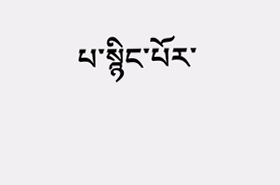པ་སྙིང་པོར་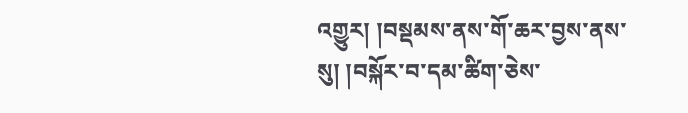འགྱུར། །བསྡམས་ནས་གོ་ཆར་བྱས་ནས་སུ། །བསྐོར་བ་དམ་ཚིག་ཅེས་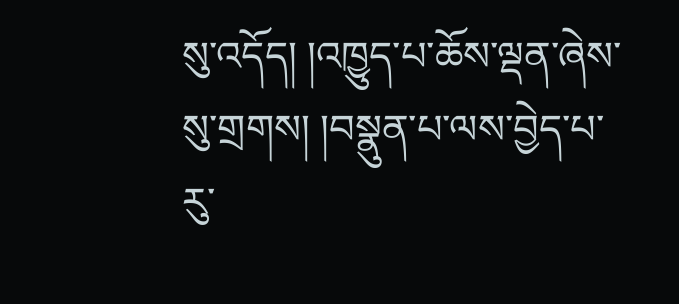སུ་འདོད། །འཁྱུད་པ་ཆོས་ལྡན་ཞེས་སུ་གྲགས། །བསྣུན་པ་ལས་བྱེད་པ་རུ་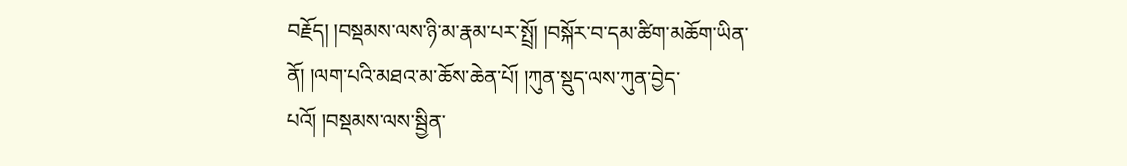བརྗོད། །བསྡམས་ལས་ཉི་མ་རྣམ་པར་སྤྲོ། །བསྐོར་བ་དམ་ཚིག་མཆོག་ཡིན་ནོ། །ལག་པའི་མཐའ་མ་ཆོས་ཆེན་པོ། །ཀུན་སྡུད་ལས་ཀུན་བྱེད་པའོ། །བསྡམས་ལས་སྦྱིན་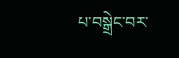པ་བསྒྲེང་བར་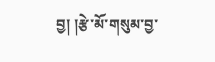བྱ། །རྩེ་མོ་གསུམ་བྱ་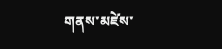གནས་མཛེས་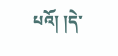པའོ། །དེ་